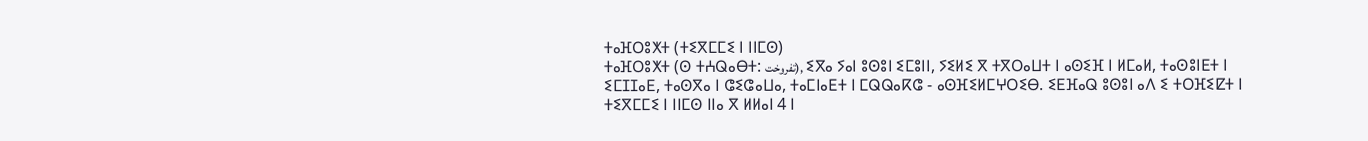ⵜⴰⴼⵔⵓⵅⵜ (ⵜⵉⴳⵎⵎⵉ ⵏ ⵏⵏⵎⵙ)
ⵜⴰⴼⵔⵓⵅⵜ (ⵙ ⵜⵄⵕⴰⴱⵜ: تفروخت), ⵉⴳⴰ ⵢⴰⵏ ⵓⵙⵓⵏ ⵉⵎⵓⵏⵏ, ⵢⵉⵍⵉ ⴳ ⵜⴳⵔⴰⵡⵜ ⵏ ⴰⵙⵉⴼ ⵏ ⵍⵎⴰⵍ, ⵜⴰⵙⵓⵏⴹⵜ ⵏ ⵉⵎⵊⵊⴰⴹ, ⵜⴰⵙⴳⴰ ⵏ ⵛⵉⵛⴰⵡⴰ, ⵜⴰⵎⵏⴰⴹⵜ ⵏ ⵎⵕⵕⴰⴽⵛ - ⴰⵙⴼⵉⵍⵎⵖⵔⵉⴱ. ⵉⴹⴼⴰⵕ ⵓⵙⵓⵏ ⴰⴷ ⵉ ⵜⵔⴼⵉⵇⵜ ⵏ ⵜⵉⴳⵎⵎⵉ ⵏ ⵏⵏⵎⵙ ⵏⵏⴰ ⴳ ⵍⵍⴰⵏ 4 ⵏ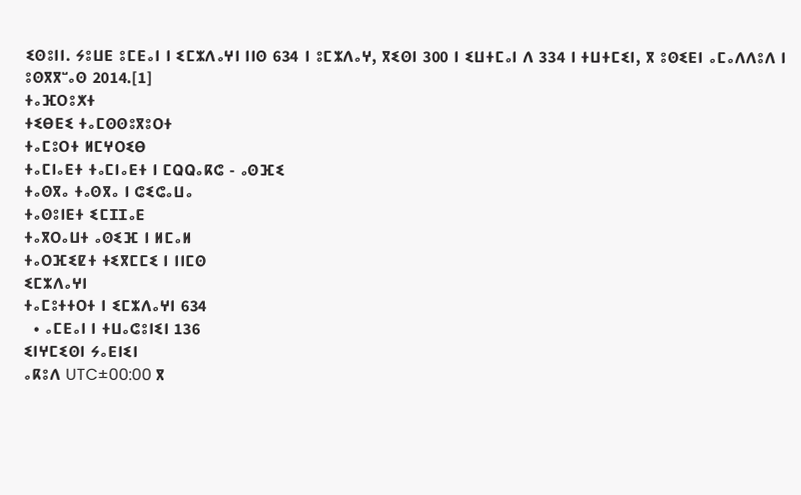ⵉⵙⵓⵏⵏ. ⵢⵓⵡⴹ ⵓⵎⴹⴰⵏ ⵏ ⵉⵎⵣⴷⴰⵖⵏ ⵏⵏⵙ 634 ⵏ ⵓⵎⵣⴷⴰⵖ, ⴳⵉⵙⵏ 300 ⵏ ⵉⵡⵜⵎⴰⵏ ⴷ 334 ⵏ ⵜⵡⵜⵎⵉⵏ, ⴳ ⵓⵙⵉⴹⵏ ⴰⵎⴰⴷⴷⵓⴷ ⵏ ⵓⵙⴳⴳⵯⴰⵙ 2014.[1]
ⵜⴰⴼⵔⵓⵅⵜ
ⵜⵉⴱⴹⵉ ⵜⴰⵎⵙⵙⵓⴳⵓⵔⵜ
ⵜⴰⵎⵓⵔⵜ ⵍⵎⵖⵔⵉⴱ
ⵜⴰⵎⵏⴰⴹⵜ ⵜⴰⵎⵏⴰⴹⵜ ⵏ ⵎⵕⵕⴰⴽⵛ - ⴰⵙⴼⵉ
ⵜⴰⵙⴳⴰ ⵜⴰⵙⴳⴰ ⵏ ⵛⵉⵛⴰⵡⴰ
ⵜⴰⵙⵓⵏⴹⵜ ⵉⵎⵊⵊⴰⴹ
ⵜⴰⴳⵔⴰⵡⵜ ⴰⵙⵉⴼ ⵏ ⵍⵎⴰⵍ
ⵜⴰⵔⴼⵉⵇⵜ ⵜⵉⴳⵎⵎⵉ ⵏ ⵏⵏⵎⵙ
ⵉⵎⵣⴷⴰⵖⵏ
ⵜⴰⵎⵓⵜⵜⵔⵜ ⵏ ⵉⵎⵣⴷⴰⵖⵏ 634
  • ⴰⵎⴹⴰⵏ ⵏ ⵜⵡⴰⵛⵓⵏⵉⵏ 136
ⵉⵏⵖⵎⵉⵙⵏ ⵢⴰⴹⵏⵉⵏ
ⴰⴽⵓⴷ UTC±00:00 ⴳ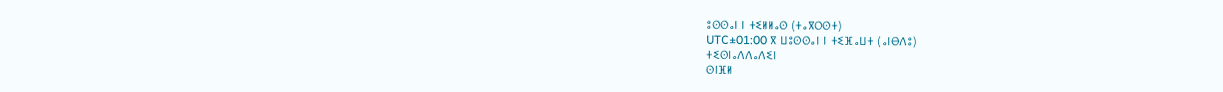ⵓⵙⵙⴰⵏ ⵏ ⵜⵉⵍⵍⴰⵙ (ⵜⴰⴳⵔⵙⵜ)
UTC±01:00 ⴳ ⵡⵓⵙⵙⴰⵏ ⵏ ⵜⵉⴼⴰⵡⵜ (ⴰⵏⴱⴷⵓ)
ⵜⵉⵙⵏⴰⴷⴷⴰⴷⵉⵏ
ⵙⵏⴼⵍ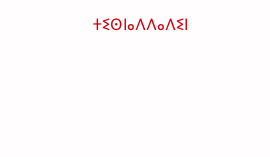ⵜⵉⵙⵏⴰⴷⴷⴰⴷⵉⵏ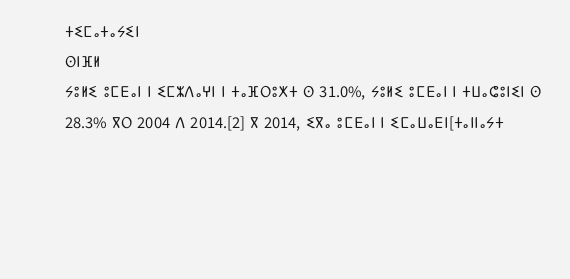ⵜⵉⵎⴰⵜⴰⵢⵉⵏ
ⵙⵏⴼⵍ
ⵢⵓⵍⵉ ⵓⵎⴹⴰⵏ ⵏ ⵉⵎⵣⴷⴰⵖⵏ ⵏ ⵜⴰⴼⵔⵓⵅⵜ ⵙ 31.0%, ⵢⵓⵍⵉ ⵓⵎⴹⴰⵏ ⵏ ⵜⵡⴰⵛⵓⵏⵉⵏ ⵙ 28.3% ⴳⵔ 2004 ⴷ 2014.[2] ⴳ 2014, ⵉⴳⴰ ⵓⵎⴹⴰⵏ ⵏ ⵉⵎⴰⵡⴰⴹⵏ[ⵜⴰⵏⵏⴰⵢⵜ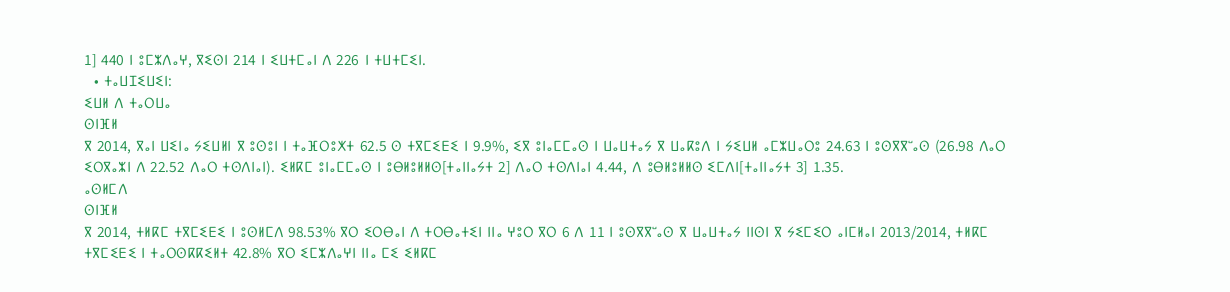1] 440 ⵏ ⵓⵎⵣⴷⴰⵖ, ⴳⵉⵙⵏ 214 ⵏ ⵉⵡⵜⵎⴰⵏ ⴷ 226 ⵏ ⵜⵡⵜⵎⵉⵏ.
  • ⵜⴰⵡⵊⵉⵡⵉⵏ:
ⵉⵡⵍ ⴷ ⵜⴰⵔⵡⴰ
ⵙⵏⴼⵍ
ⴳ 2014, ⴳⴰⵏ ⵡⵉⵏⴰ ⵢⵉⵡⵍⵏ ⴳ ⵓⵙⵓⵏ ⵏ ⵜⴰⴼⵔⵓⵅⵜ 62.5 ⵙ ⵜⴳⵎⵉⴹⵉ ⵏ 9.9%, ⵉⴳ ⵓⵏⴰⵎⵎⴰⵙ ⵏ ⵡⴰⵡⵜⴰⵢ ⴳ ⵡⴰⴽⵓⴷ ⵏ ⵢⵉⵡⵍ ⴰⵎⵣⵡⴰⵔⵓ 24.63 ⵏ ⵓⵙⴳⴳⵯⴰⵙ (26.98 ⴷⴰⵔ ⵉⵔⴳⴰⵣⵏ ⴷ 22.52 ⴷⴰⵔ ⵜⵙⴷⵏⴰⵏ). ⵉⵍⴽⵎ ⵓⵏⴰⵎⵎⴰⵙ ⵏ ⵓⴱⵍⵓⵍⵍⵙ[ⵜⴰⵏⵏⴰⵢⵜ 2] ⴷⴰⵔ ⵜⵙⴷⵏⴰⵏ 4.44, ⴷ ⵓⴱⵍⵓⵍⵍⵙ ⵉⵎⴷⵏ[ⵜⴰⵏⵏⴰⵢⵜ 3] 1.35.
ⴰⵙⵍⵎⴷ
ⵙⵏⴼⵍ
ⴳ 2014, ⵜⵍⴽⵎ ⵜⴳⵎⵉⴹⵉ ⵏ ⵓⵙⵍⵎⴷ 98.53% ⴳⵔ ⵉⵔⴱⴰⵏ ⴷ ⵜⵔⴱⴰⵜⵉⵏ ⵏⵏⴰ ⵖⵓⵔ ⴳⵔ 6 ⴷ 11 ⵏ ⵓⵙⴳⴳⵯⴰⵙ ⴳ ⵡⴰⵡⵜⴰⵢ ⵏⵏⵙⵏ ⴳ ⵢⵉⵎⵉⵔ ⴰⵏⵎⵍⴰⵏ 2013/2014, ⵜⵍⴽⵎ ⵜⴳⵎⵉⴹⵉ ⵏ ⵜⴰⵔⵙⴽⴽⵉⵍⵜ 42.8% ⴳⵔ ⵉⵎⵣⴷⴰⵖⵏ ⵏⵏⴰ ⵎⵉ ⵉⵍⴽⵎ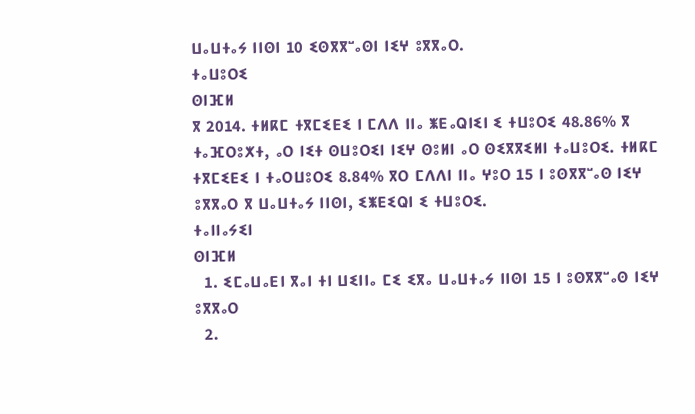ⵡⴰⵡⵜⴰⵢ ⵏⵏⵙⵏ 10 ⵉⵙⴳⴳⵯⴰⵙⵏ ⵏⵉⵖ ⵓⴳⴳⴰⵔ.
ⵜⴰⵡⵓⵔⵉ
ⵙⵏⴼⵍ
ⴳ 2014. ⵜⵍⴽⵎ ⵜⴳⵎⵉⴹⵉ ⵏ ⵎⴷⴷ ⵏⵏⴰ ⵥⴹⴰⵕⵏⵉⵏ ⵉ ⵜⵡⵓⵔⵉ 48.86% ⴳ ⵜⴰⴼⵔⵓⵅⵜ, ⴰⵔ ⵏⵉⵜ ⵙⵡⵓⵔⵉⵏ ⵏⵉⵖ ⵙⵓⵍⵏ ⴰⵔ ⵙⵉⴳⴳⵉⵍⵏ ⵜⴰⵡⵓⵔⵉ. ⵜⵍⴽⵎ ⵜⴳⵎⵉⴹⵉ ⵏ ⵜⴰⵔⵡⵓⵔⵉ 8.84% ⴳⵔ ⵎⴷⴷⵏ ⵏⵏⴰ ⵖⵓⵔ 15 ⵏ ⵓⵙⴳⴳⵯⴰⵙ ⵏⵉⵖ ⵓⴳⴳⴰⵔ ⴳ ⵡⴰⵡⵜⴰⵢ ⵏⵏⵙⵏ, ⵉⵥⴹⵉⵕⵏ ⵉ ⵜⵡⵓⵔⵉ.
ⵜⴰⵏⵏⴰⵢⵉⵏ
ⵙⵏⴼⵍ
  1. ⵉⵎⴰⵡⴰⴹⵏ ⴳⴰⵏ ⵜⵏ ⵡⵉⵏⵏⴰ ⵎⵉ ⵉⴳⴰ ⵡⴰⵡⵜⴰⵢ ⵏⵏⵙⵏ 15 ⵏ ⵓⵙⴳⴳⵯⴰⵙ ⵏⵉⵖ ⵓⴳⴳⴰⵔ
  2.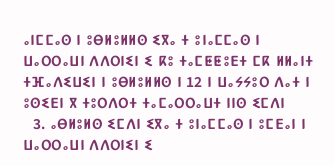ⴰⵏⵎⵎⴰⵙ ⵏ ⵓⴱⵍⵓⵍⵍⵙ ⵉⴳⴰ ⵜ ⵓⵏⴰⵎⵎⴰⵙ ⵏ ⵡⴰⵔⵔⴰⵡⵏ ⴷⴷⵔⵏⵉⵏ ⵉ ⴽⵓ ⵜⴰⵎⵟⵟⵓⴹⵜ ⵎⴽ ⵍⵍⴰⵏⵜ ⵜⴼⴰⴷⵉⵡⵉⵏ ⵏ ⵓⴱⵍⵓⵍⵍⵙ ⵏ 12 ⵏ ⵡⴰⵢⵢⵓⵔ ⴷⴰⵜ ⵏ ⵓⵙⵉⴹⵏ ⴳ ⵜⵓⵔⴷⵔⵜ ⵜⴰⵎⴰⵔⵔⴰⵡⵜ ⵏⵏⵙ ⵉⵎⴷⵏ
  3. ⴰⴱⵍⵓⵍⵙ ⵉⵎⴷⵏ ⵉⴳⴰ ⵜ ⵓⵏⴰⵎⵎⴰⵙ ⵏ ⵓⵎⴹⴰⵏ ⵏ ⵡⴰⵔⵔⴰⵡⵏ ⴷⴷⵔⵏⵉⵏ ⵉ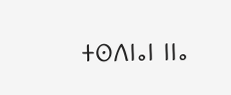ⵜⵙⴷⵏⴰⵏ ⵏⵏⴰ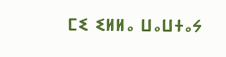ⵎⵉ ⵉⵍⵍⴰ ⵡⴰⵡⵜⴰⵢ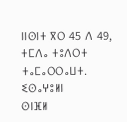ⵏⵏⵙⵏⵜ ⴳⵔ 45 ⴷ 49, ⵜⵎⴷⴰ ⵜⵓⴷⵔⵜ ⵜⴰⵎⴰⵔⵔⴰⵡⵜ.
ⵉⵙⴰⵖⵓⵍⵏ
ⵙⵏⴼⵍ